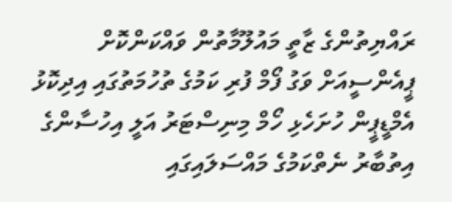ރައްޔިތުންގެ ޒާތީ މައުލޫމާތުން ވައްކަންކޮށް ޕީއެންސީއަށް ވަގު ފޯމް ފުރި ކަމުގެ ތުހުމަތުގައި އިދިކޮޅު އެމްޑީޕީން ހުށަހެޅި ހޯމް މިނިސްޓަރު އަލީ އިހުސާންގެ އިތުބާރު ނެތްކަމުގެ މައްސަލައިގައި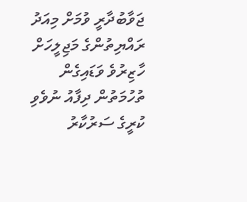ޖަވާބުދާރީ ވުމަށް މިއަދު ރައްޔިތުންގެ މަޖިލީހަށް ހާޒިރުވެ ވަޑައިގެން ތުހުމަތުން ދިފާއު ނުވެވި ކުރީގެ ސަރުކާރު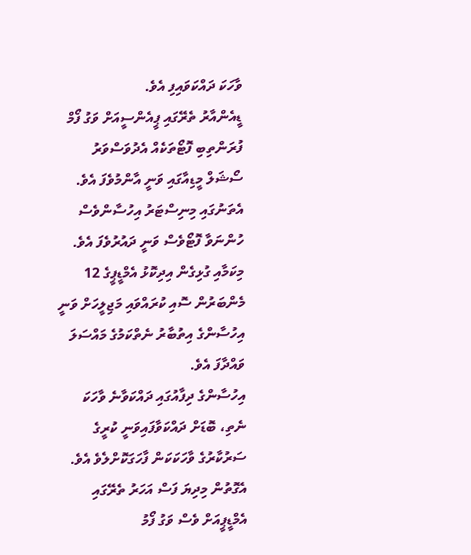ވާހަކަ ދައްކަވައިފި އެވެ.
ޑީއެންއާރު ތެރޭގައި ޕީއެންސީއަށް ވަގު ފޯމް ފުރަންތިބި ފޮޓޯތަކެއް އެދުވަސްވަރު ސޯޝަލް މީޑިއާގައި ވަނީ އާންމުވެފަ އެވެ. އެތަނުގައި މިނިސްޓަރު އިހުސާންވެސް ހުންނަވާ ފޮޓޯވެސް ވަނީ ދައުރުވެފަ އެވެ.
މިކަމާއި ގުޅިގެން އިދިކޮޅު އެމްޑީޕީގެ 12 މެންބަރުން ސޮއި ކުރައްވައި މަޖިލީހަށް ވަނީ އިހުސާންގެ އިތުބާރު ނެތްކަމުގެ މައްސަލަ ވައްދާފަ އެވެ.
އިހުސާންގެ ދިފާއުގައި ދައްކަވާނެ ވާހަކަ ނެތި، ބޮޑަށް ދައްކަވާފައިވަނީ ކުރީގެ ސަރުކާރުގެ ވާހަކަކަން ފާހަގަކޮށްލެވެ އެވެ. އެގޮތުން މިދިޔަ ފަސް އަހަރު ތެރޭގައި އެމްޑީޕީއަށް ވެސް ވަގު ފޯމު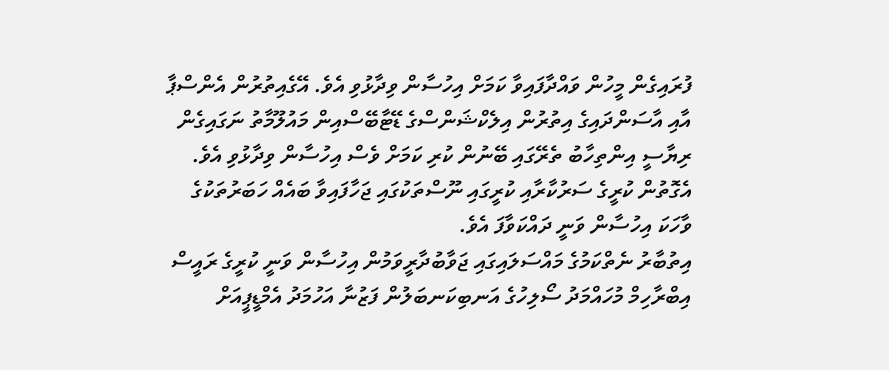ފުރައިގެން މީހުން ވައްދާފައިވާ ކަމަށް އިހުސާން ވިދާޅުވި އެވެ. އޭގެއިތުރުން އެންސްޕާ އާއި އާސަންދައިގެ އިތުރުން އިލެކްޝަންސްގެ ޑޭޓާބޭސްއިން މައުލޫމާތު ނަގައިގެން ރިޔާސީ އިންތިހާބު ތެރޭގައި ބޭނުން ކުރި ކަމަށް ވެސް އިހުސާން ވިދާޅުވި އެވެ.
އެގޮތުން ކުރީގެ ސަރުކާރާއި ކުރީގައި ނޫސްތަކުގައި ޖަހާފައިވާ ބައެއް ހަބަރުތަކުގެ ވާހަކަ އިހުސާން ވަނީ ދައްކަވާފަ އެވެ.
އިތުބާރު ނެތްކަމުގެ މައްސަލައިގައި ޖަވާބުދާރީވަމުން އިހުސާން ވަނީ ކުރީގެ ރައީސް އިބްރާހިމް މުހައްމަދު ސޯލިހުގެ އަނބިކަނބަލުން ފަޒުނާ އަހުމަދު އެމްޑީޕީއަށް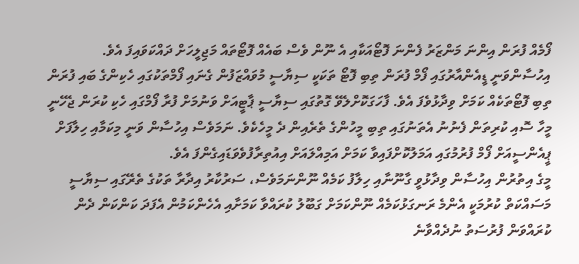ފޯމެއް ފުރަން އިންނަ މަންޒަރު ފެންނަ ފޮޓޯއަކާއި އެ ނޫން ވެސް ބައެއް ފޮޓޯތައް މަޖިލީހަށް ދައްކަވައިފަ އެވެ.
އިހުސާންވަނީ ޑީއެންއާރުގައި ފޯމް ފުރަން ތިބި ފޮޓޯ ތަކަކީ ސިޔާސީ މުވައްޒަފުން ގެނައި ފޯމްތަކުގައި ހެކިންގެ ބައި ފުރަން ތިބި ފޮޓޯތަކެއް ކަމަށް ވިދާޅުވެފަ އެވެ. ފާހަގަކޮށްލެވޭ ގޮތުގައި ސިޔާސީ ޕާޓީއަށް ވަނުމަށް ފުރާ ފޯމްގައި ހެކި ކުރަން ޖެހޭނީ މީހާ ސޮއި ކުރިތަން ފެނުނު އެތަނުގައި ތިބި މީހުންގެ ތެރެއިން ދެ މީހެކެވެ. ނަމަވެސް އިހުސާން ވަނީ މިކަމާއި ހިލާފަށް ޕީއެންސީއަށް ފޯމް ފުރުމުގައި އަމަލުކޮށްފައިވާ ކަމަށް އަމިއްލައަށް އިއުތިރާފުވެވަޑައިގެންފަ އެވެ.
މީގެ އިތުރުން އިހުސާން ވިދާޅުވީ ގާނޫނާއި ހިލާފު ކަމެއް ނޫންނަމަވެސް، ސަރުކާރު އިދާރާ ތަކުގެ ތެރޭގައި ސިޔާސީ މަސައްކަތް ކުރުމަކީ އެންމެ ރަނގަޅުކަމެއް ނޫންކަމަށް ގަބޫލު ކުރައްވާ ކަމަށާއި އެހެންކަމުން އެފަދަ ކަންކަން ދެން ކުރައްވަން ފުރުސަތު ނުދެއްވާނެ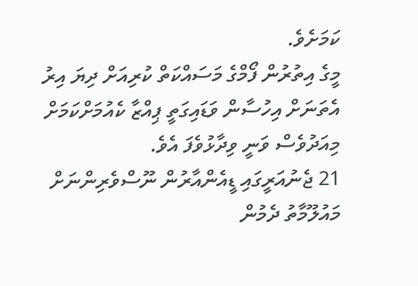ކަމަށެވެ.
މީގެ އިތުރުން ފޯމްގެ މަސައްކަތް ކުރިއަށް ދިޔަ އިރު އެތަނަށް އިހުސާން ވަޑައިގަތީ ޕިއްޒާ ކެއުމަށްކަމަށް މިއަދުވެސް ވަނީ ވިދާޅުވެފަ އެވެ.
21 ޖެނުއަރީގައި ޑީއެންއާރުން ނޫސްވެރިންނަށް މައުލޫމާތު ދެމުން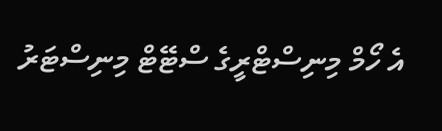އެ ހޯމް މިނިސްޓްރީގެ ސްޓޭޓް މިނިސްޓަރު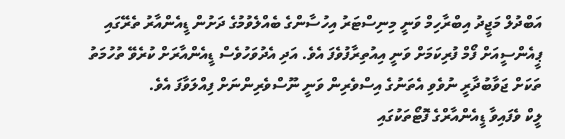އަބްދުލް މަޖީދު އިބްރާހިމް ވަނީ މިނިސްޓަރު އިހުސާންގެ ބެއްލެވުމުގެ ދަށުން ޑީއެންއާރު ތެރޭގައި ޕީއެންސީއަށް ފޯމް ފުރިކަމަށް ވަނީ އިއުތިރާފުވެފަ އެވެ. އަދި އެދުވަހުވެސް ޑީއެންއާރަށް ކުރެވޭ ތުހުމަތު ތަކަށް ޖަވާބުދާރީ ނުވެވި އެތަނުގެ އިސްވެރިން ވަނީ ނޫސްވެރިންނަށް ފިއްލަވާފަ އެވެ.
ލީކް ވެފައިވާ ޑީއެންއާރްގެ ފޮޓޯތަކުގައި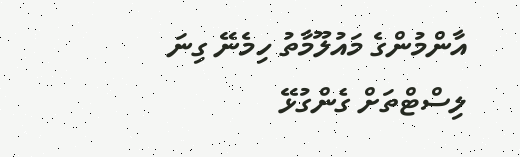އާންމުންގެ މައުލޫމާތު ހިމެނޭ ގިނަ ލިސްޓްތަށް ގެންގުޅޭ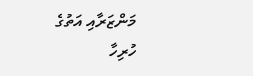މަންޒަރާއި އަތުގެ ހުރިހާ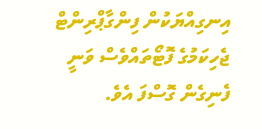އިނގިއްޔަކުން ފިންގާޕްރިންޓް ޖެހިކަމުގެ ފޮޓޯތައްވެސް ވަނީ ފެނިގެން ގޮސްފަ އެވެ.